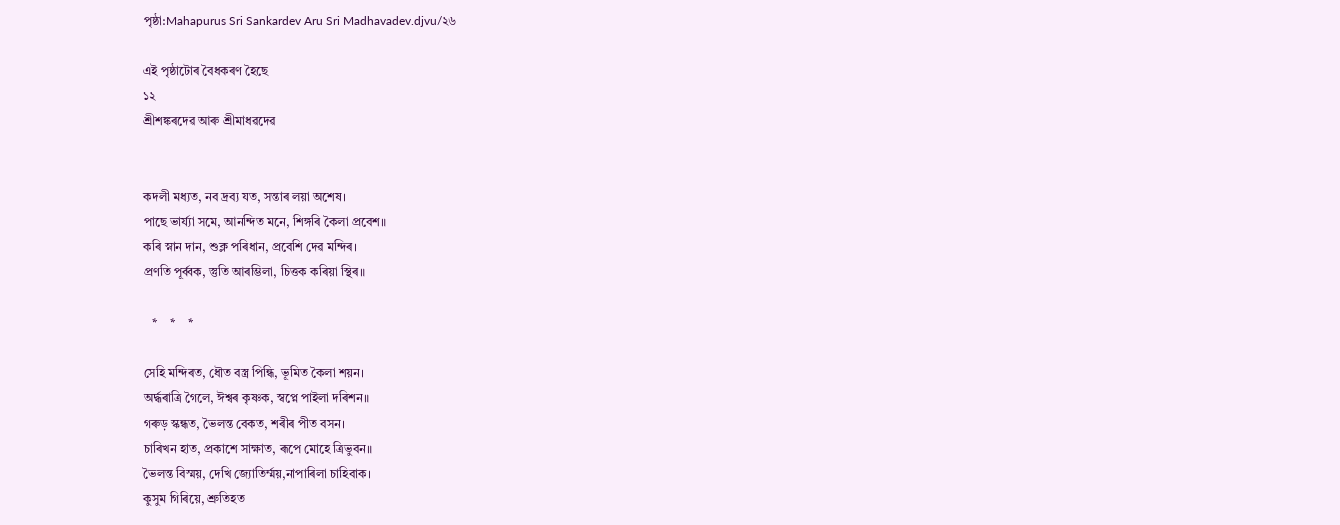পৃষ্ঠা:Mahapurus Sri Sankardev Aru Sri Madhavadev.djvu/২৬

এই পৃষ্ঠাটোৰ বৈধকৰণ হৈছে
১২
শ্ৰীশঙ্কৰদেৱ আৰু শ্ৰীমাধৱদেৱ


কদলী মধ্যত, নব দ্ৰব্য যত, সন্তাৰ লয়া অশেষ।
পাছে ভাৰ্য্যা সমে, আনন্দিত মনে, শিঙ্গৰি কৈলা প্ৰবেশ॥
কৰি স্নান দান, শুক্ল পৰিধান, প্ৰবেশি দেৱ মন্দিৰ।
প্ৰণতি পূৰ্ব্বক, স্তুতি আৰম্ভিলা, চিত্তক কৰিয়া স্থিৰ॥

   *    *    *

সেহি মন্দিৰত, ধৌত বস্ত্ৰ পিন্ধি, ভূমিত কৈলা শয়ন।
অৰ্দ্ধৰাত্ৰি গৈলে, ঈশ্বৰ কৃষ্ণক, স্বপ্নে পাইলা দৰিশন॥
গৰুড় স্কন্ধত, ভৈলন্ত বেকত, শৰীৰ পীত বসন।
চাৰিখন হাত, প্ৰকাশে সাক্ষাত, ৰূপে মোহে ত্ৰিভুবন॥
ভৈলন্ত বিস্ময়, দেখি জ্যোতিৰ্ম্ময়,নাপাৰিলা চাহিবাক।
কুসুম গিৰিয়ে, শ্ৰুতিহত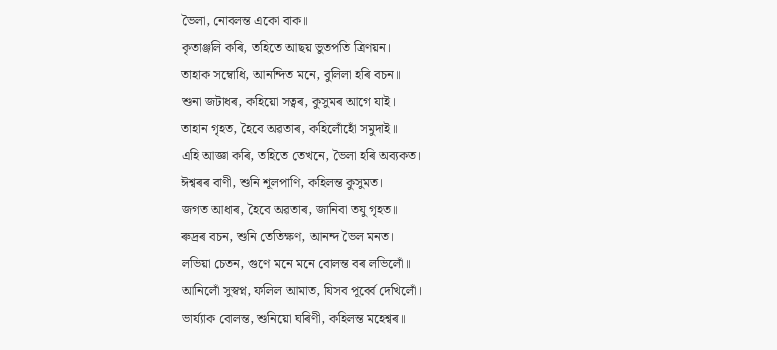ভৈলা, নোবলন্ত একো বাক॥
কৃতাঞ্জলি কৰি, তহিতে আছয় ভুতপতি ত্ৰিণয়ন।
তাহাক সম্বোধি, আনন্দিত মনে, বুলিলা হৰি বচন॥
শুনা জটাধৰ, কহিয়ো সত্বৰ, কুসুমৰ আগে যাই।
তাহান গৃহত, হৈবে অৱতাৰ, কহিলোঁহোঁ সমুদাই॥
এহি আজ্ঞা কৰি, তহিতে তেখনে, ভৈলা হৰি অব্যকত।
ঈশ্বৰৰ বাণী, শুনি শূলপাণি, কহিলন্ত কুসুমত।
জগত আধাৰ, হৈবে অৱতাৰ, জানিবা তযু গৃহত॥
ৰুদ্ৰৰ বচন, শুনি তেতিক্ষণ, আনন্দ ভৈল মনত।
লভিয়া চেতন, গুণে মনে মনে বোলন্ত বৰ লভিলোঁ॥
আনিলোঁ সুস্বপ্ন, ফলিল আমাত, যিসব পূৰ্ব্বে দেখিলোঁ।
ভাৰ্য্যাক বোলন্ত, শুনিয়ো ঘৰিণী, কহিলন্ত মহেশ্বৰ॥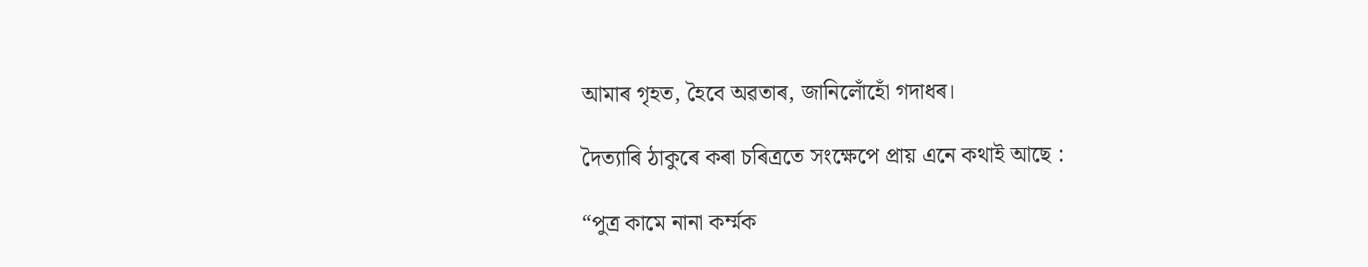আমাৰ গৃহত, হৈবে অৱতাৰ, জানিলোঁহোঁ গদাধৰ।

দৈত্যাৰি ঠাকুৰে কৰা চৰিত্ৰতে সংক্ষেপে প্ৰায় এনে কথাই আছে :

“পুত্ৰ কামে নানা কৰ্ম্মক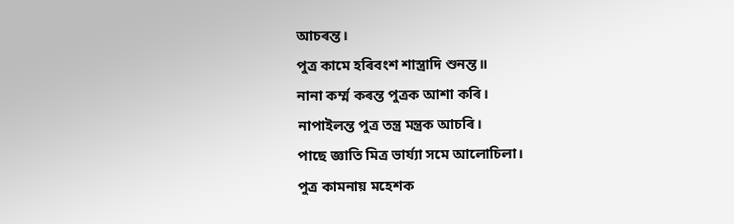আচৰন্ত।
পুত্ৰ কামে হৰিবংশ শাস্ত্ৰাদি শুনন্ত॥
নানা কৰ্ম্ম কৰন্ত পুত্ৰক আশা কৰি।
নাপাইলন্ত পুত্ৰ তন্ত্ৰ মন্ত্ৰক আচৰি।
পাছে জ্ঞাতি মিত্ৰ ভাৰ্য্যা সমে আলোচিলা।
পুত্ৰ কামনায় মহেশক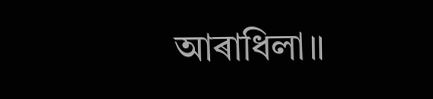আৰাধিলা॥